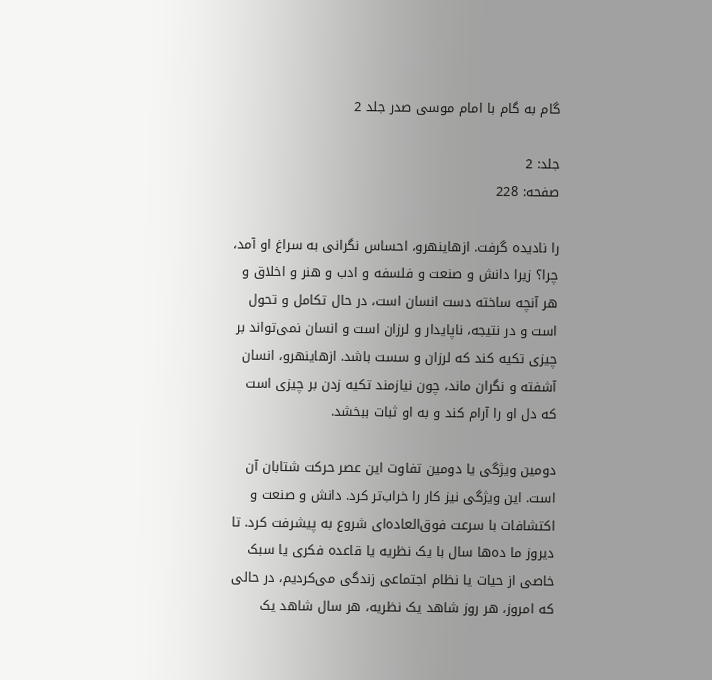گام به گام با امام موسی صدر جلد 2

جلد: 2
صفحه: 228

را نادیده گرفت. ازهاینهرو، احساس نگرانی به سراغ او آمد، چرا؟ زیرا دانش و صنعت و فلسفه و ادب و هنر و اخلاق و هر آنچه ساخته دست انسان است، در حال تکامل و تحول است و در نتیجه، ناپایدار و لرزان است و انسان نمی‌تواند بر چیزی تکیه کند که لرزان و سست باشد. ازهاینهرو، انسان آشفته و نگران ماند، چون نیازمند تکیه زدن بر چیزی است که دل او را آرام کند و به او ثبات ببخشد.

دومین ویژگی یا دومین تفاوت این عصر حرکت شتابان آن است. این ویژگی نیز کار را خراب‌تر کرد. دانش و صنعت و اکتشافات با سرعت فوق‌العاده‌ای شروع به پیشرفت کرد. تا دیروز ما ده‌ها سال با یک نظریه یا قاعده فکری یا سبک خاصی از حیات یا نظام اجتماعی زندگی می‌کردیم، در حالی که امروز، هر روز شاهد یک نظریه، هر سال شاهد یک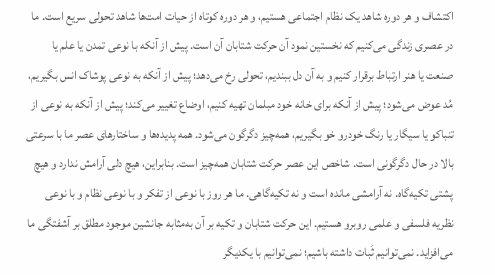اکتشاف و هر دوره شاهد یک نظام اجتماعی هستیم، و هر دوره کوتاه از حیات امت‌ها شاهد تحولی سریع است. ما در عصری زندگی می‌کنیم که نخستین نمود آن حرکت شتابان آن است. پیش از آنکه با نوعی تمدن یا علم یا صنعت یا هنر ارتباط برقرار کنیم و به آن دل ببندیم، تحولی رخ می‌دهد؛ پیش از آنکه به نوعی پوشاک انس بگیریم، مُد عوض می‌شود؛ پیش از آنکه برای خانه خود مبلمان تهیه کنیم، اوضاع تغییر می‌کند؛ پیش از آنکه به نوعی از تنباکو یا سیگار یا رنگ خودرو خو بگیریم، همه‌چیز دگرگون می‌شود. همه پدیده‌ها و ساختارهای عصر ما با سرعتی بالا در حال دگرگونی است. شاخص این عصر حرکت شتابان همه‌چیز است. بنابراین، هیچ دلی آرامش ندارد و هیچ پشتی تکیه‌گاه. نه آرامشی مانده است و نه تکیه‌گاهی. ما هر روز با نوعی از تفکر و با نوعی نظام و با نوعی نظریه فلسفی و علمی روبرو هستیم. این حرکت شتابان و تکیه بر آن به‌مثابه جانشین موجود مطلق بر آشفتگی ما می‌افزاید. نمی‌توانیم ثَبات داشته باشیم؛ نمی‌توانیم با یکدیگر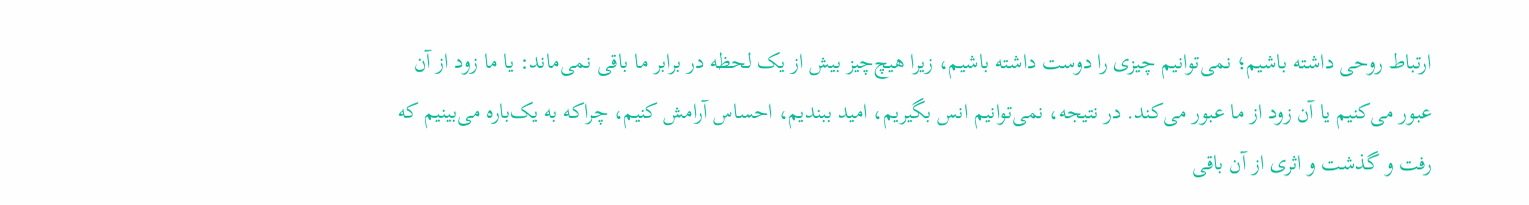ارتباط روحی داشته باشیم؛ نمی‌توانیم چیزی را دوست داشته باشیم، زیرا هیچ‌چیز بیش از یک لحظه در برابر ما باقی نمی‌ماند: یا ما زود از آن عبور می‌کنیم یا آن زود از ما عبور می‌کند. در نتیجه، نمی‌توانیم انس بگیریم، امید ببندیم، احساس آرامش کنیم، چراکه به یک‌باره می‌بینیم که رفت و گذشت و اثری از آن باقی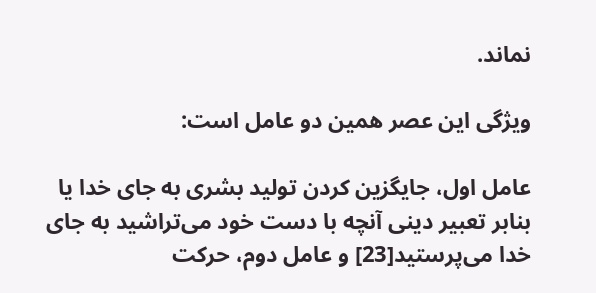نماند.

ویژگی این عصر همین دو عامل است:

عامل اول، جایگزین کردن تولید بشری به جای خدا یا بنابر تعبیر دینی آنچه با دست خود می‌تراشید به جای خدا می‌پرستید[23] و عامل دوم، حرکت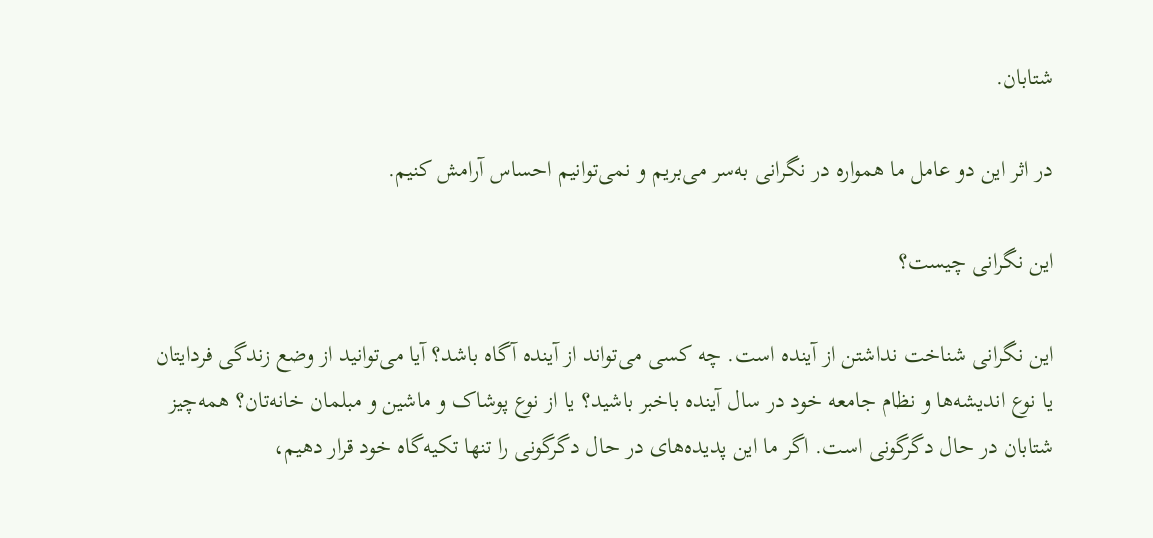شتابان.

در اثر این دو عامل ما همواره در نگرانی به‌سر می‌بریم و نمی‌توانیم احساس آرامش کنیم.

این نگرانی چیست؟

این نگرانی شناخت نداشتن از آینده است. چه کسی می‌تواند از آینده آگاه باشد؟ آیا می‌توانید از وضع زندگی فردایتان یا نوع اندیشه‌ها و نظام جامعه خود در سال آینده باخبر باشید؟ یا از نوع پوشاک و ماشین و مبلمان خانه‌تان؟ همه‌چیز شتابان در حال دگرگونی است. اگر ما این پدیده‌های در حال دگرگونی را تنها تکیه‌گاه خود قرار دهیم،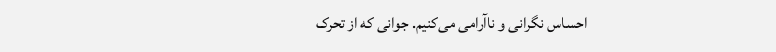احساس نگرانی و ناآرامی می‌کنیم. جوانی که از تحرک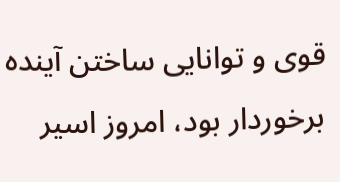قوی و توانایی ساختن آینده برخوردار بود، امروز اسیر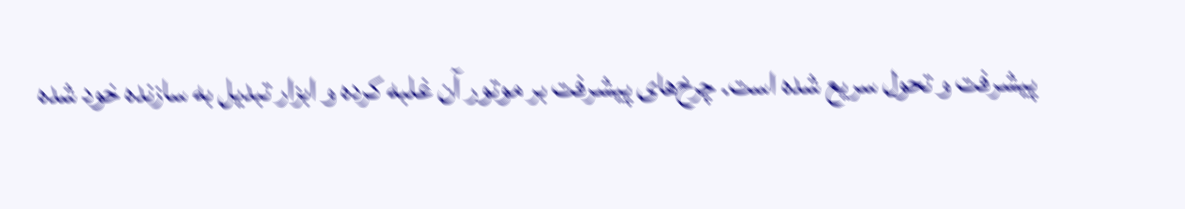پیشرفت و تحول سریع شده است. چرخ‌های پیشرفت بر موتور آن غلبه کرده و ابزار تبدیل به سازنده خود شده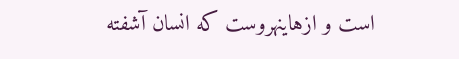است و ازهاینهروست که انسان آشفته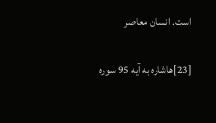است. انسان معاصر


[23]هاشاره به آیه 95 سوره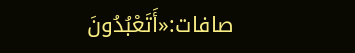صافات:«أَتَعْبُدُونَ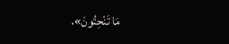مَا تَنْحِتُونَ».